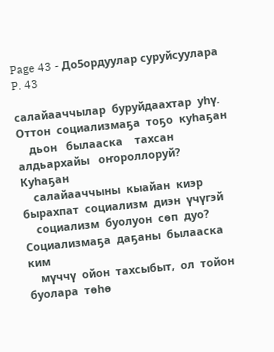Page 43 - До5ордуулар суруйсуулара
P. 43

салайааччылар  буруйдаахтар  уһү.  Оттон  социализмаҕа  тоҕо  куһаҕан
    дьон   былааска    тахсан   алдьархайы   оҥороллоруй?     Куһаҕан
    салайааччыны  кыайан  киэр  бырахпат  социализм  диэн  үчүгэй
    социализм  буолуон  сөп  дуо?  Социализмаҕа  даҕаны  былааска  ким
    мүччү  ойон  тахсыбыт,  ол  тойон  буолара  төһө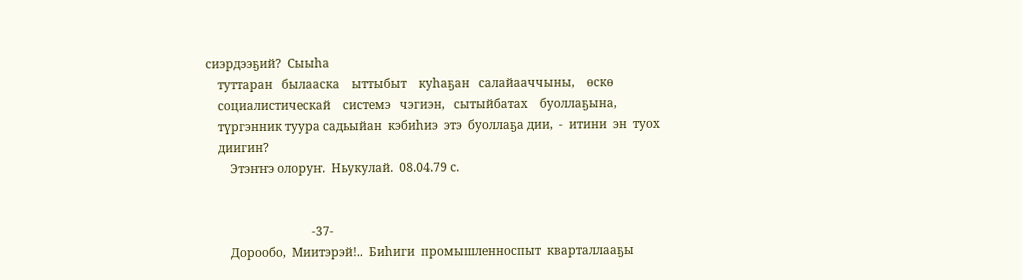сиэрдээҕий?  Сыыһа
    туттаран   былааска    ыттыбыт    куһаҕан   салайааччыны,    өскө
    социалистическай    системэ   чэгиэн,   сытыйбатах    буоллаҕына,
    түргэнник туура садьыйан  кэбиһиэ  этэ  буоллаҕа дии,  -  итини  эн  туох
    диигин?
        Этэҥҥэ олоруҥ.  Ньукулай.  08.04.79 с.


                                   -37-
        Дорообо,  Миитэрэй!..  Биһиги  промышленноспыт  кварталлааҕы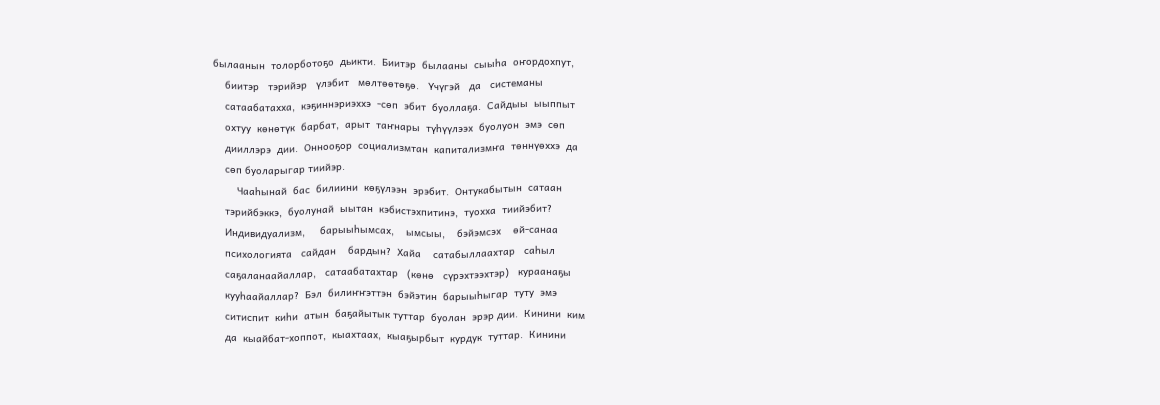былаанын  толорботоҕо  дьикти.  Биитэр  былааны  сыыһа  оҥордохпут,
    биитэр   тэрийэр   үлэбит   мөлтөөтөҕө.   Үчүгэй   да   системаны
    сатаабатахха,  кэҕиннэриэххэ  -сөп  эбит  буоллаҕа.  Сайдыы  ыыппыт
    охтуу  көнөтүк  барбат,  арыт  таҥнары  түһүүлээх  буолуон  эмэ  сөп
    дииллэрэ  дии.  Оннооҕор  социализмтан  капитализмҥа  төннүөххэ  да
    сөп буоларыгар тиийэр.
        Чааһынай  бас  билиини  көҕүлээн  эрэбит.  Онтукабытын  сатаан
    тэрийбэккэ,  буолунай  ыытан  кэбистэхпитинэ,  туохха  тиийэбит?
    Индивидуализм,     барыыһымсах,    ымсыы,    бэйэмсэх    өй-санаа
    психологията   сайдан    бардын?  Хайа    сатабыллаахтар   саһыл
    саҕаланаайаллар,   сатаабатахтар   (көнө   сүрэхтээхтэр)   кураанаҕы
    кууһаайаллар?  Бэл  билиҥҥэттэн  бэйэтин  барыыһыгар  туту  эмэ
    ситиспит  киһи  атын  баҕайытык туттар  буолан  эрэр дии.  Кинини  ким
    да  кыайбат-хоппот,  кыахтаах,  кыаҕырбыт  курдук  туттар.  Кинини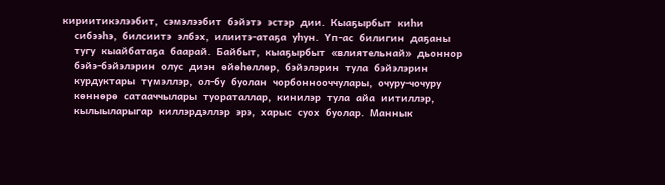кириитикэлээбит,  сэмэлээбит  бэйэтэ  эстэр  дии.  Кыаҕырбыт  киһи
    сибээһэ,  билсиитэ  элбэх,  илиитэ-атаҕа  уһун.  Үп-ас  билигин  даҕаны
    тугу  кыайбатаҕа  баарай.  Байбыт,  кыаҕырбыт  «влиятельнай»  дьоннор
    бэйэ-бэйэлэрин  олус  диэн  өйөһөллөр,  бэйэлэрин  тула  бэйэлэрин
    курдуктары  түмэллэр,  ол-бу  буолан  чорбоннооччулары,  очуру-чочуру
    көннөрө  сатааччылары  туораталлар,  кинилэр  тула  айа  иитиллэр,
    кылыыларыгар  киллэрдэллэр  эрэ,  харыс  суох  буолар.  Маннык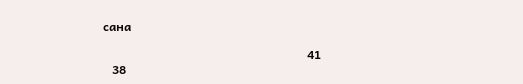сана

                                                                    41
   38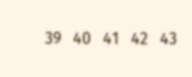39   40   41   42   43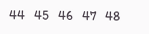44   45   46   47   48